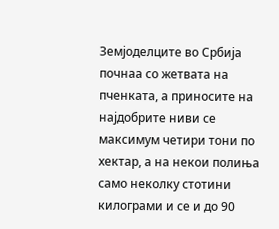Земјоделците во Србија почнаа со жетвата на пченката, а приносите на најдобрите ниви се максимум четири тони по хектар, а на некои полиња само неколку стотини килограми и се и до 90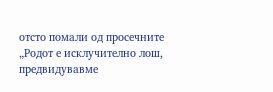отсто помали од просечните
„Родот е исклучително лош, предвидувавме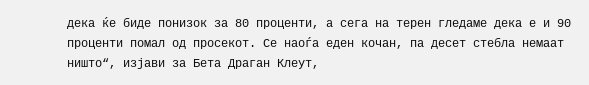дека ќе биде понизок за 80 проценти, а сега на терен гледаме дека е и 90 проценти помал од просекот. Се наоѓа еден кочан, па десет стебла немаат ништо“, изјави за Бета Драган Клеут,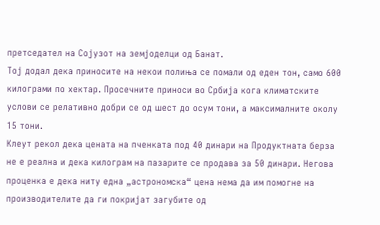претседател на Сојузот на земјоделци од Банат.
Тој додал дека приносите на некои полиња се помали од еден тон, само 600 килограми по хектар. Просечните приноси во Србија кога климатските услови се релативно добри се од шест до осум тони, а максималните околу 15 тони.
Клеут рекол дека цената на пченката под 40 динари на Продуктната берза не е реална и дека килограм на пазарите се продава за 50 динари. Негова проценка е дека ниту една „астрономска“ цена нема да им помогне на производителите да ги покријат загубите од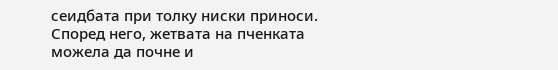сеидбата при толку ниски приноси.
Според него, жетвата на пченката можела да почне и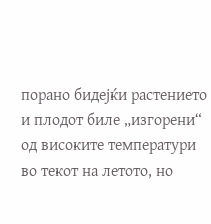порано бидејќи растението и плодот биле „изгорени“ од високите температури во текот на летото, но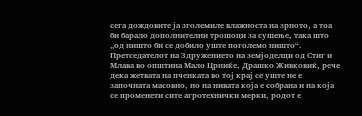сега дождовите ја зголемиле влажноста на зрното, а тоа би барало дополнителни трошоци за сушење, така што „од ништо би се добило уште поголемо ништо“.
Претседателот на Здружението на земјоделци од Стиг и Млава во општина Мало Црниќе, Драшко Живковиќ, рече дека жетвата на пченката во тој крај се уште не е започната масовно, но на нивата која е собрана и на која се променети сите агротехнички мерки, родот е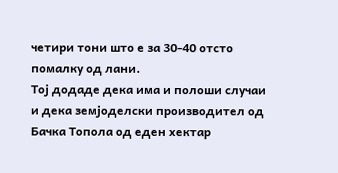четири тони што е за 30-40 отсто помалку од лани.
Тој додаде дека има и полоши случаи и дека земјоделски производител од Бачка Топола од еден хектар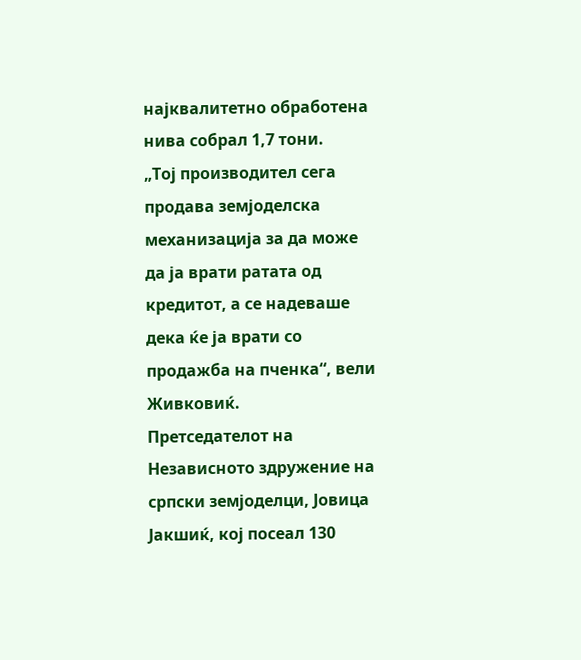најквалитетно обработена нива собрал 1,7 тони.
„Тој производител сега продава земјоделска механизација за да може да ја врати ратата од кредитот, а се надеваше дека ќе ја врати со продажба на пченка“, вели Живковиќ.
Претседателот на Независното здружение на српски земјоделци, Јовица Јакшиќ, кој посеал 130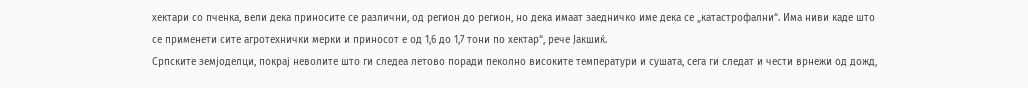хектари со пченка, вели дека приносите се различни, од регион до регион, но дека имаат заедничко име дека се „катастрофални“. Има ниви каде што се применети сите агротехнички мерки и приносот е од 1,6 до 1,7 тони по хектар“, рече Јакшиќ.
Српските земјоделци, покрај неволите што ги следеа летово поради пеколно високите температури и сушата, сега ги следат и чести врнежи од дожд,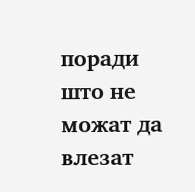поради што не можат да влезат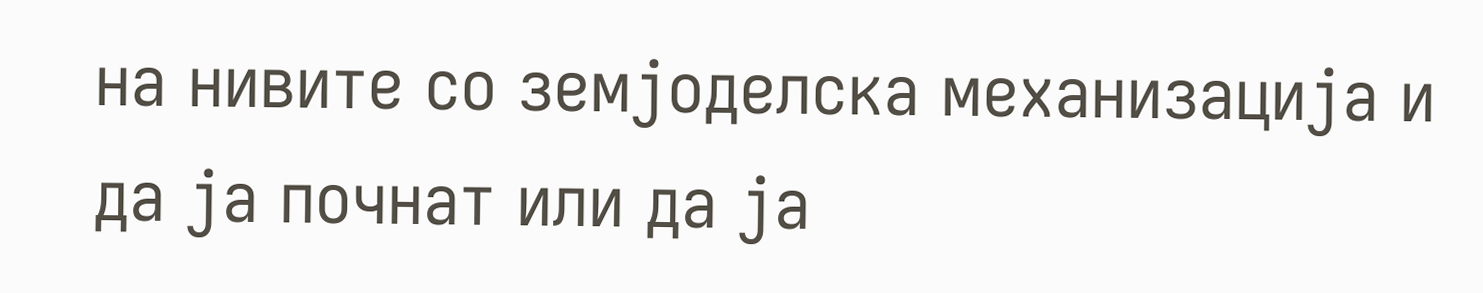на нивите со земјоделска механизација и да ја почнат или да ја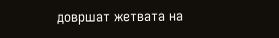довршат жетвата на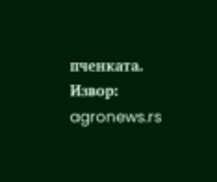пченката.
Извор: agronews.rs